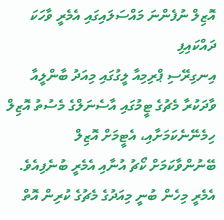އޮޒިލް ނުފެންނަ މައްސަލައިގައި އެމެރީ ވާހަކަ ދައްކައިފި
އިނގިރޭސި ޕްރިމިއާ ލީގުގައި މިއަދު ބާންލީއާ ވާދަކުރާ މެޗުގެ ޓީމުގައި އާސެނަލްގެ މެސުތު އޮޒިލް ހިމެނޭނެކަމަށާއި، އެޓީމަށް އޮޒިލް ބޭނުންވާކަމަށް ކޯޗު އުނާއި އެމެރީ ބުނެފިއެވެ. އެމެރީ މިހެން ބުނީ މިއަދުގެ މެޗުގެ ކުރިން އޮތް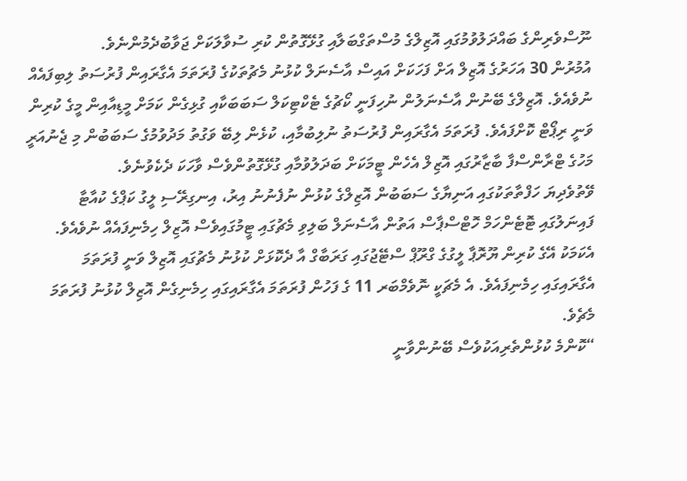ނޫސްވެރިންގެ ބައްދަލުވުމުގައި އޮޒިލްގެ މުސްތަގްބަލާއި ގުޅޭގޮތުން ކުރި ސުވާލަކަށް ޖަވާބުދެމުންނެވެ.
އުމުރުން 30 އަހަރުގެ އޮޒިލް އަށް ފަހަކަށް އައިސް އާސެނަލް ކުޅުނު މެޗުތަކުގެ ފުރަތަމަ އެގާރައިން ފުރުސަތު ލިބިފައެއް ނުވެއެވެ. އޮޒިލްގެ ބޭނުން އާސެނަލުން ނުހިފަނީ ކޯޗުގެ ޓެކްޓިކަލް ސަބަބަކާއި ގުޅިގެން ކަމަށް މީޑިއާއިން މީގެ ކުރިން ވަނީ ރިޕޯޓް ކޮށްފައެވެ. ފުރަތަމަ އެގާރައިން ފުރުސަތު ނުލިބުމާއި، ކުޅެން ލިބޭ ވަގުތު މަދުވުމުގެ ސަބަބުން މި ޖެނުއަރީ މަހުގެ ޓްރާންސްފާ ބާޒާރުގައި އޮޒިލް އެހެން ޓީމަކަށް ބަދަލުވުމާއި ގުޅޭގޮތުންވެސް ވާހަކަ ދެކެވުނެވެ.
ވޭތުވެދިޔަ ހަފްތާތަކުގައި އަނިޔާގެ ސަބަބުން އޮޒިލްގެ ކުޅުން ނުފެނުނު އިރު، އިނގިރޭސި ލީގު ކަޕްގެ ކުއާޓާ ފައިނަލުގައި ޓޮޓެންހަމް ހޮޓްސްޕާސް އަތުން އާސެނަލް ބަލިވި މެޗުގައި ޓީމުގައިވެސް އޮޒިލް ހިމެނިފައެއް ނުވެއެވެ. އެކަމަކު އޭގެ ކުރިން ޔޫރޮޕާ ލީގުގެ ގްރޫޕް ސްޓޭޖުގައި ގަރަބާގް އާ ދެކޮޅަށް ކުޅުނު މެޗުގައި އޮޒިލް ވަނީ ފުރަތަމަ އެގާރައިގައި ހިމެނިފައެވެ. އެ މެޗަކީ ނޮވެމްބަރ 11 ގެ ފަހުން ފުރަތަމަ އެގާރައިގައި ހިމެނިގެން އޮޒިލް ކުޅުނު ފުރަތަމަ މެޗެވެ.
“ކޮންމެ ކުޅުންތެރިއަކުވެސް ބޭނުންވާނީ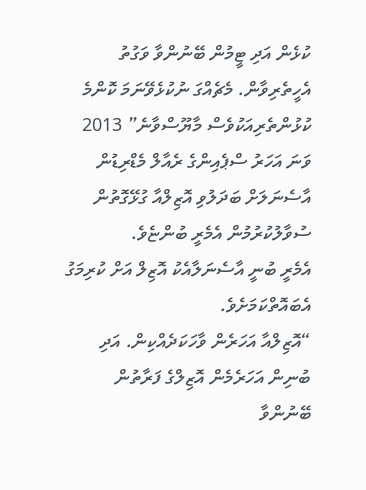ކުޅެން އަދި ޓީމުން ބޭނުންވާ ވަގުތު އެހީތެރިވާން. މެޗެއްގަ ނުކުޅެވޭނަމަ ކޮންމެ ކުޅުންތެރިއަކުވެސް މާޔޫސްވާނެ” 2013 ވަނަ އަހަރު ސްޕެއިންގެ ރެއާލް މެޑްރިޑުން އާސެނަލަށް ބަދަލުވި އޮޒިލްއާ ގުޅޭގޮތުން ސުވާލުކުރުމުން އެމެރީ ބުންޏެވެ.
އެމެރީ ބުނީ އާސެނަލާއެކު އޮޒިލް އަށް ކުރިމަގު އެބައޮތްކަމަށެވެ.
“އޮޒިލްއާ އަހަރެން ވާހަކަދެއްކިން. އަދި ބުނިން އަހަރެމެން އޮޒިލްގެ ފަރާތުން ބޭނުންވާ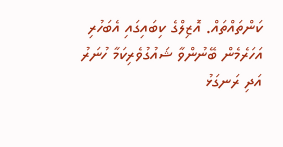ކަންތައްތައް. އޮޒިލްގެ ކިބައިގައި އެބަހުރި އަހަރެމެން ބޭނުންވާ ޝައުގުވެރިކަމާ ހުނަރު އަދި ރަނގަޅު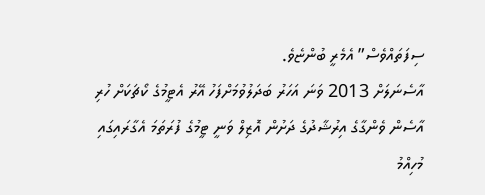ސިފަތައްވެސް” އެމެރީ ބުންޏެވެ.
އާސެނަލަށް 2013 ވަނަ އަހަރު ބަދަލުވުމަށްފަހު އޭރު އެޓީމުގެ ކޯޗަކަށް ހުރި އާސެން ވެންގާގެ އިރުޝާދުގެ ދަށުން އޮޒިލް ވަނީ ޓީމުގެ ފުރަތަމަ އެގާރައިގައި މުހިއްމު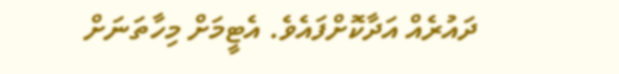ދައުރެއް އަދާކޮށްފައެވެ. އެޓީމަށް މިހާތަނަށް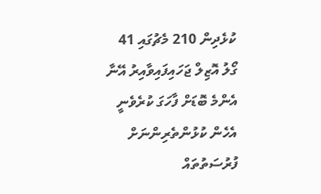ކުޅެދިން 210 މެޗުގައި 41 ގޯލު އޮޒިލް ޖަހައިފައިވާއިރު އޭނާ އެންމެ ބޮޑަށް ފާހަގަ ކުރެވެނީ އެހެން ކުޅުންތެރިންނަށް ފުރުސަތުތައް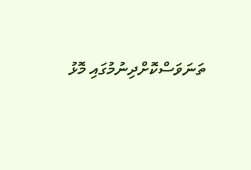ތަނަވަސްކޮށްދިނުމުގައި މޮޅު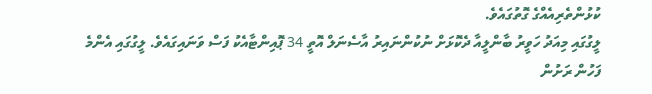ކުޅުންތެރިއެއްގެ ގޮތުގައެވެ.
ލީގުގައި މިއަދު ހަވީރު ބާންލީއާ ދެކޮޅަށް ނުކުންނައިރު އާސެނަލް އޮތީ 34 ޕޮއިންޓާއެކު ފަސް ވަނައިގައެވެ. ލީގުގައި އެންމެ ފަހުން ރަށުން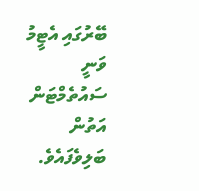ބޭރުގައި އެޓީމު ވަނީ ސައުތެމްޓަން އަތުން ބަލިވެފައެވެ.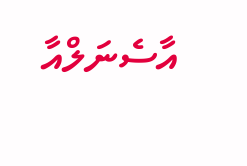އާސެނަލްއާ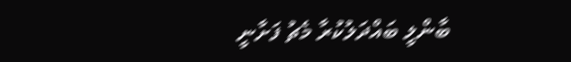ބާންލީ ބައްދަލުކުރާ މެޗު ފަށާނީ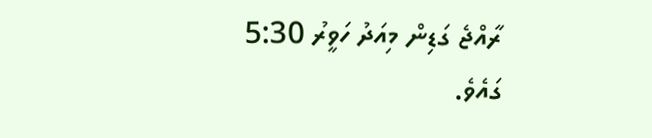ރާއްޖެ ގަޑިން މިއަދު ހަވީރު 5:30 ގައެވެ.